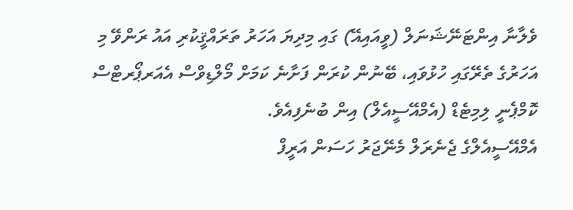ވެލާނާ އިންޓަނޭޝަނަލް (ވީއައިއޭ) ގައި މިދިޔަ އަހަރު ތަރައްޤީކުރި އައު ރަންވޭ މި އަހަރުގެ ތެރޭގައި ހުޅުވައި، ބޭނުން ކުރަން ފަށާނެ ކަމަށް މޯލްޑިވްސް އެއަރޕޯރޓްސް ކޮމްޕެނީ ލިމިޓެޑް (އެމްއޭސީއެލް) އިން ބުނެފިއެވެ.
އެމްއޭސީއެލްގެ ޖެނެރަލް މެނޭޖަރު ހަސަން އަރީފް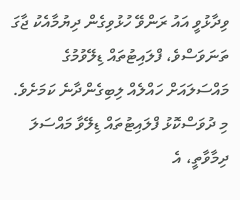ވިދާޅުވީ އައު ރަންވޭ ހުޅުވިގެން ދިޔުމާއެކު ޖާގަ ތަނަވަސްވެ، ފްލައިޓުތައް ޑިލޭވުމުގެ މައްސަލައަށް ހައްލެއް ލިބިގެންދާނެ ކަމަށެވެ.
މި ދުވަސްކޮޅު ފްލައިޓުތައް ޑިލޭވާ މައްސަލަ ދިމާވާތީ، އެ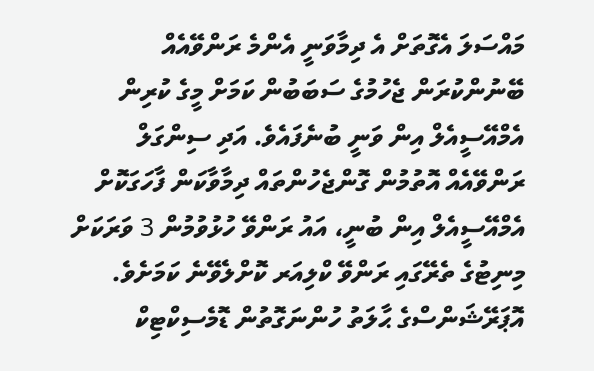މައްސަލަ އެގޮތަށް އެ ދިމާވަނީ އެންމެ ރަންވޭއެއް ބޭނުންކުރަން ޖެހުމުގެ ސަބަބުން ކަމަށް މީގެ ކުރިން އެމްއޭސީއެލް އިން ވަނީ ބުނެފައެވެ. އަދި ސިންގަލް ރަންވޭއެއް އޮތުމުން ގޮންޖެހުންތައް ދިމާވާކަން ފާހަގަކޮށް އެމްއޭސީއެލް އިން ބުނީ، އައު ރަންވޭ ހުޅުވުމުން 3 ވަރަކަށް މިނިޓުގެ ތެރޭގައި ރަންވޭ ކްލިއަރ ކޮށްލެވޭނެ ކަމަށެވެ.
އޮޕަރޭޝަންސްގެ ޙާލަތު ހުންނަގޮތުން ޑޮމެސިކްޓިކް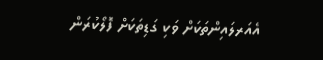އެއަރލައިންތަކަށް ވަކި ގަޑިތަކަށް ފޮލޯކުރަން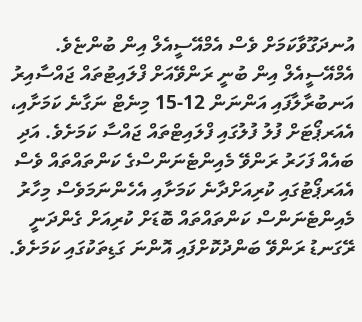އުނދަގޫވާކަމަށް ވެސް އެމްއޭސީއެލް އިން ބުންޏެވެ.
އެމްއޭސީއެލް އިން ބުނީ ރަންވޭއަށް ފްލައިޓުތައް ޖައްސާއިރު އަނބުރާލާފައި އަންނަން 12-15 މިނެޓް ނަގާނެ ކަމަށާއި، އެއަރޕޯޓަށް ފުލު ފުލުގައި ފްލައިޓްތައް ޖައްސާ ކަމަށެވެ. އަދި ބައެއް ފަހަރު ރަންވޭ މެއިންޓެނަންސްގެ ކަންތައްތައް ވެސް އެއަރޕޯޓުގައި ކުރިއަށްދާނެ ކަމަށާއި އެހެންނަމަވެސް މިހާރު މެއިންޓެނަންސް ކަންތައްތައް ބޮޑަށް ކުރިއަށް ގެންދަނީ ރޭގަނޑު ރަންވޭ ބަންދުކޮށްފައި އޮންނަ ގަޑިތަކުގައި ކަމަށެވެ.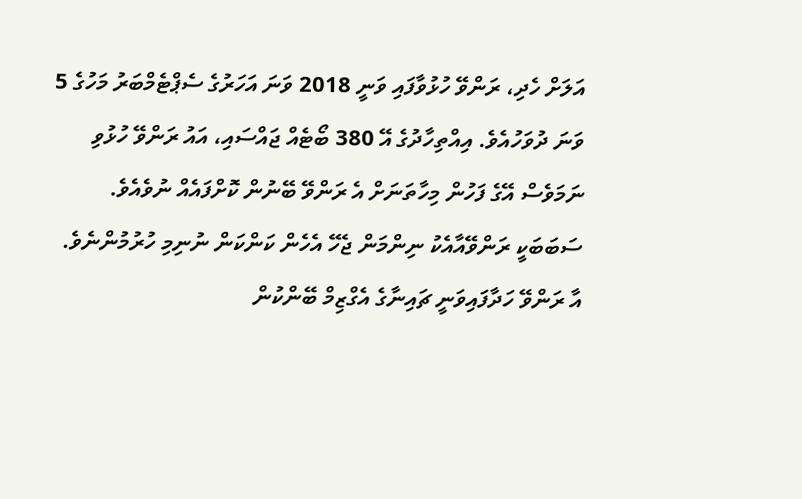އަލަށް ހެދި، ރަންވޭ ހުޅުވާފައި ވަނީ 2018 ވަނަ އަހަރުގެ ސެޕްޓެމްބަރު މަހުގެ 5 ވަނަ ދުވަހުއެވެ. އިއްތިހާދުގެ އޭ 380 ބޯޓެއް ޖައްސައި، އައު ރަންވޭ ހުޅުވި ނަމަވެސް އޭގެ ފަހުން މިހާތަނަށް އެ ރަންވޭ ބޭނުން ކޮށްފައެއް ނުވެއެވެ. ސަބަބަކީ ރަންވޭއާއެކު ނިންމަން ޖެހޭ އެހެން ކަންކަން ނުނިމި ހުރުމުންނެވެ.
އާ ރަންވޭ ހަދާފައިވަނީ ޗައިނާގެ އެގްޒިމް ބޭންކުން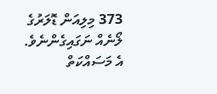373 މިލިއަން ޑޮލަރުގެ ލޯނެއް ނަގައިގެންނެވެ. އެ މަސައްކަތް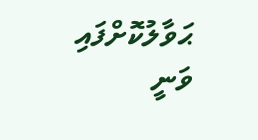ޙަވާލުކޮށްފައި ވަނީ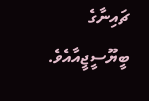ޗައިނާގެ ބީޔޫސީޖީއާއެވެ.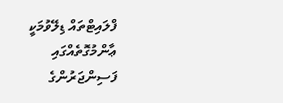ފްލައިޓްތައް ޑިލޭވުމަކީ ޢާންމުގޮތެއްގައި ފަސިންޖަރުންގެ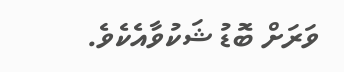ވަރަށް ބޮޑު ޝަކުވާއެކެވެ.